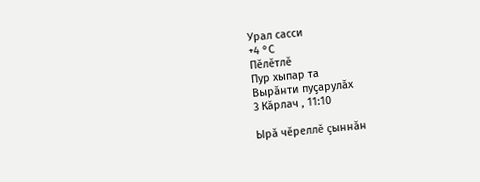Урал сасси
+4 °С
Пӗлӗтлӗ
Пур хыпар та
Вырăнти пуçарулăх
3 Кӑрлач , 11:10

Ырă чĕреллĕ çыннăн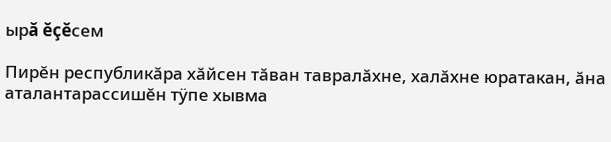ырă ĕçĕсем

Пирĕн республикăра хăйсен тăван тавралăхне, халăхне юратакан, ăна аталантарассишĕн тÿпе хывма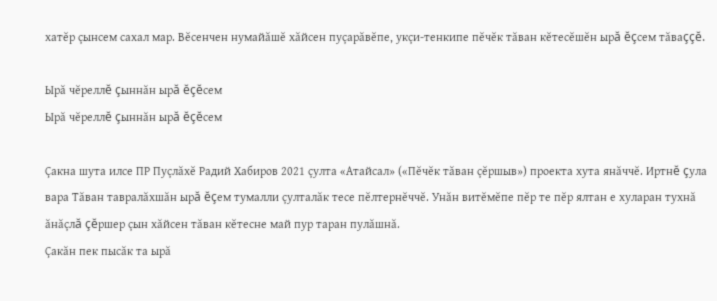хатĕр çынсем сахал мар. Вĕсенчен нумайăшĕ хăйсен пуçарăвĕпе, укçи-тенкипе пĕчĕк тăван кĕтесĕшĕн ырă ĕçсем тăваççĕ.

Ырă чĕреллĕ çыннăн ырă ĕçĕсем
Ырă чĕреллĕ çыннăн ырă ĕçĕсем

Çакна шута илсе ПР Пуçлăхĕ Радий Хабиров 2021 çулта «Атайсал» («Пĕчĕк тăван çĕршыв») проекта хута янăччĕ. Иртнĕ çула вара Тăван тавралăхшăн ырă ĕçем тумалли çулталăк тесе пĕлтернĕччĕ. Унăн витĕмĕпе пĕр те пĕр ялтан е хуларан тухнă ăнăçлă çĕршер çын хăйсен тăван кĕтесне май пур таран пулăшнă.
Çакăн пек пысăк та ырă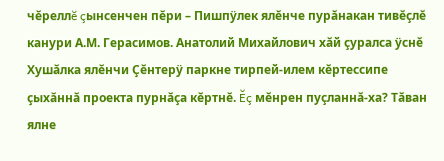чĕреллĕ çынсенчен пĕри – Пишпÿлек ялĕнче пурăнакан тивĕçлĕ канури А.М. Герасимов. Анатолий Михайлович хăй çуралса ÿснĕ Хушăлка ялĕнчи Çĕнтерÿ паркне тирпей-илем кĕртессипе çыхăннă проекта пурнăçа кĕртнĕ. Ĕç мĕнрен пуçланнă-ха? Тăван ялне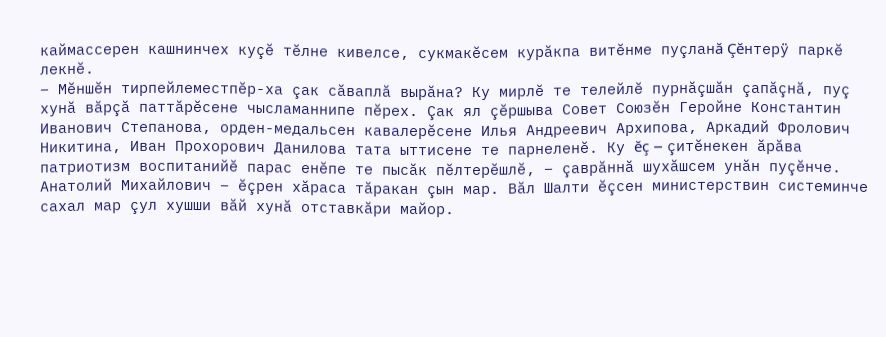каймассерен кашнинчех куçĕ тĕлне кивелсе, сукмакĕсем курăкпа витĕнме пуçланă Çĕнтерÿ паркĕ лекнĕ.
– Мĕншĕн тирпейлеместпĕр-ха çак сăваплă вырăна? Ку мирлĕ те телейлĕ пурнăçшăн çапăçнă, пуç хунă вăрçă паттăрĕсене чысламаннипе пĕрех. Çак ял çĕршыва Совет Союзĕн Геройне Константин Иванович Степанова, орден-медальсен кавалерĕсене Илья Андреевич Архипова, Аркадий Фролович Никитина, Иван Прохорович Данилова тата ыттисене те парнеленĕ. Ку ĕç – çитĕнекен ăрăва патриотизм воспитанийĕ парас енĕпе те пысăк пĕлтерĕшлĕ, – çаврăннă шухăшсем унăн пуçĕнче.
Анатолий Михайлович – ĕçрен хăраса тăракан çын мар. Вăл Шалти ĕçсен министерствин системинче сахал мар çул хушши вăй хунă отставкăри майор.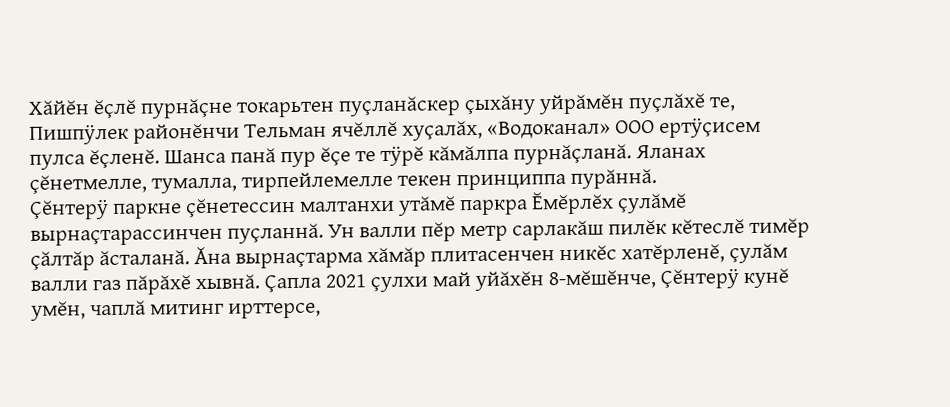Хăйĕн ĕçлĕ пурнăçне токарьтен пуçланăскер çыхăну уйрăмĕн пуçлăхĕ те, Пишпÿлек районĕнчи Тельман ячĕллĕ хуçалăх, «Водоканал» ООО ертÿçисем пулса ĕçленĕ. Шанса панă пур ĕçе те тÿрĕ кăмăлпа пурнăçланă. Яланах çĕнетмелле, тумалла, тирпейлемелле текен принциппа пурăннă.
Çĕнтерÿ паркне çĕнетессин малтанхи утăмĕ паркра Ĕмĕрлĕх çулăмĕ вырнаçтарассинчен пуçланнă. Ун валли пĕр метр сарлакăш пилĕк кĕтеслĕ тимĕр çăлтăр ăсталанă. Ăна вырнаçтарма хăмăр плитасенчен никĕс хатĕрленĕ, çулăм валли газ пăрăхĕ хывнă. Çапла 2021 çулхи май уйăхĕн 8-мĕшĕнче, Çĕнтерÿ кунĕ умĕн, чаплă митинг ирттерсе,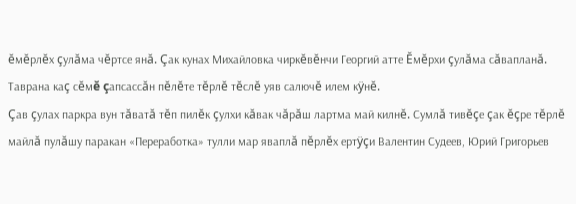ĕмĕрлĕх çулăма чĕртсе янă. Çак кунах Михайловка чиркĕвĕнчи Георгий атте Ĕмĕрхи çулăма сăвапланă. Таврана каç сĕмĕ çапсассăн пĕлĕте тĕрлĕ тĕслĕ уяв салючĕ илем кÿнĕ.
Çав çулах паркра вун тăватă тĕп пилĕк çулхи кăвак чăрăш лартма май килнĕ. Сумлă тивĕçе çак ĕçре тĕрлĕ майлă пулăшу паракан «Переработка» тулли мар яваплă пĕрлĕх ертÿçи Валентин Судеев, Юрий Григорьев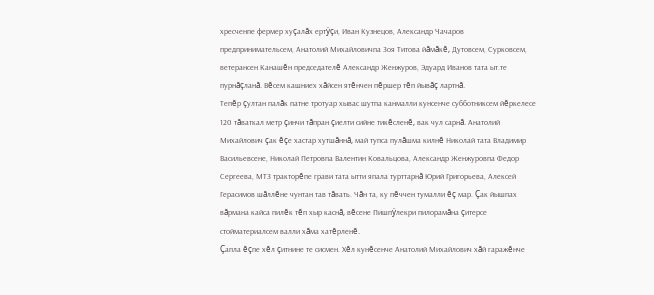хресченпе фермер хуçалăх ертÿçи, Иван Кузнецов, Александр Чачаров предпринимательсем, Анатолий Михайловичпа Зоя Титова йăмăкĕ, Дутовсем, Сурковсем, ветерансен Канашĕн председателĕ Александр Женжуров, Эдуард Иванов тата ыт.те пурнăçланă. Вĕсем кашниех хăйсен ятĕнчен пĕршер тĕп йывăç лартнă.
Тепĕр çултан палăк патне тротуар хывас шутпа канмалли кунсенче субботниксем йĕркелесе 120 тăваткал метр çинчи тăпран çиелти сийне тикĕсленĕ, вак чул сарнă. Анатолий Михайлович çак ĕçе хастар хутшăннă, май тупса пулăшма килнĕ Николай тата Владимир Васильевсене, Николай Петровпа Валентин Ковальцова, Александр Женжуровпа Федор Сергеева, МТЗ тракторĕпе грави тата ытти япала турттарнă Юрий Григорьева, Алексей Герасимов шăллĕне чунтан тав тăвать. Чăн та, ку пĕччен тумалли ĕç мар. Çак йышпах вăрмана кайса пилĕк тĕп хыр каснă, вĕсене Пишпÿлекри пилорамăна çитерсе стойматериалсем валли хăма хатĕрленĕ.
Çапла ĕçпе хĕл çитнине те сисмен. Хĕл кунĕсенче Анатолий Михайлович хăй гаражĕнче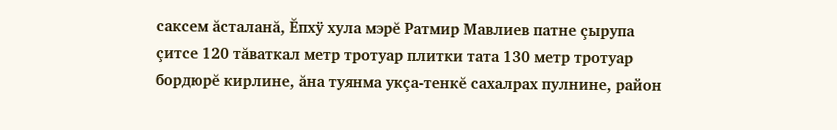саксем ăсталанă, Ĕпхÿ хула мэрĕ Ратмир Мавлиев патне çырупа çитсе 120 тăваткал метр тротуар плитки тата 130 метр тротуар бордюрĕ кирлине, ăна туянма укçа-тенкĕ сахалрах пулнине, район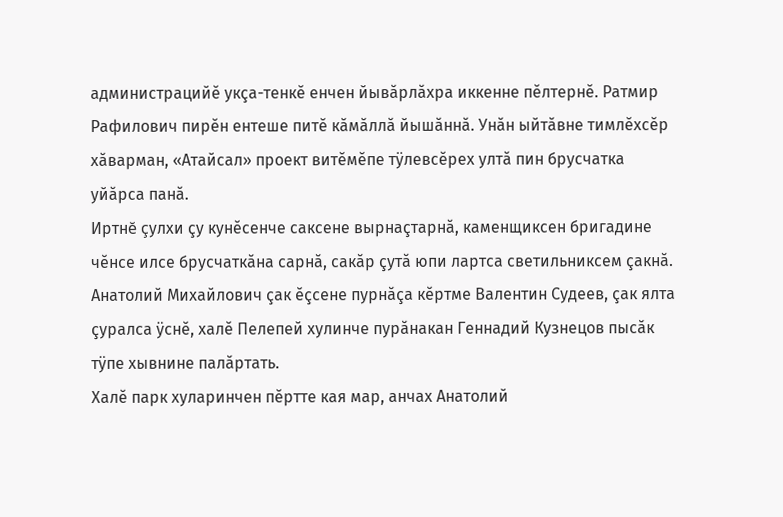администрацийĕ укçа-тенкĕ енчен йывăрлăхра иккенне пĕлтернĕ. Ратмир Рафилович пирĕн ентеше питĕ кăмăллă йышăннă. Унăн ыйтăвне тимлĕхсĕр хăварман, «Атайсал» проект витĕмĕпе тÿлевсĕрех ултă пин брусчатка уйăрса панă.
Иртнĕ çулхи çу кунĕсенче саксене вырнаçтарнă, каменщиксен бригадине чĕнсе илсе брусчаткăна сарнă, сакăр çутă юпи лартса светильниксем çакнă. Анатолий Михайлович çак ĕçсене пурнăçа кĕртме Валентин Судеев, çак ялта çуралса ÿснĕ, халĕ Пелепей хулинче пурăнакан Геннадий Кузнецов пысăк тÿпе хывнине палăртать.
Халĕ парк хуларинчен пĕртте кая мар, анчах Анатолий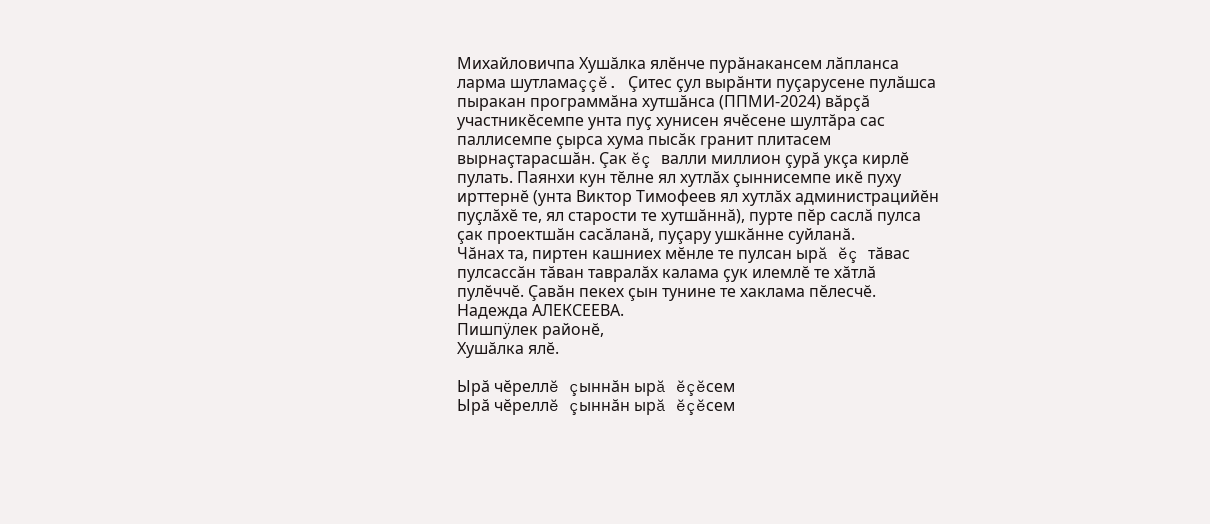Михайловичпа Хушăлка ялĕнче пурăнакансем лăпланса ларма шутламаççĕ. Çитес çул вырăнти пуçарусене пулăшса пыракан программăна хутшăнса (ППМИ-2024) вăрçă участникĕсемпе унта пуç хунисен ячĕсене шултăра сас паллисемпе çырса хума пысăк гранит плитасем вырнаçтарасшăн. Çак ĕç валли миллион çурă укçа кирлĕ пулать. Паянхи кун тĕлне ял хутлăх çыннисемпе икĕ пуху ирттернĕ (унта Виктор Тимофеев ял хутлăх администрацийĕн пуçлăхĕ те, ял старости те хутшăннă), пурте пĕр саслă пулса çак проектшăн сасăланă, пуçару ушкăнне суйланă.
Чăнах та, пиртен кашниех мĕнле те пулсан ырă ĕç тăвас пулсассăн тăван тавралăх калама çук илемлĕ те хăтлă пулĕччĕ. Çавăн пекех çын тунине те хаклама пĕлесчĕ.
Надежда АЛЕКСЕЕВА.
Пишпÿлек районĕ,
Хушăлка ялĕ.

Ырă чĕреллĕ çыннăн ырă ĕçĕсем
Ырă чĕреллĕ çыннăн ырă ĕçĕсем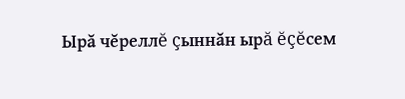Ырă чĕреллĕ çыннăн ырă ĕçĕсем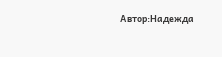Автор:Надежда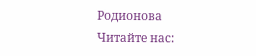Родионова
Читайте нас: